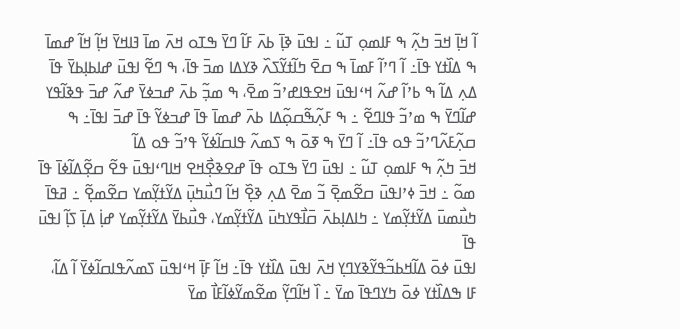ߊ߬ ߞߊ߲߫ ߞߏ߫ ߤߍ߲߬ ߒ ߓߊߘߋ߲ ߠߎ߬ ߸ ߊߟߎ߫ ߢߊ߲߫ ߕߍ߫ ߓߊ߬ ߣߌ߫ ߒߠߋ ߞߍ߫ ߘߊ߫ ߔߊߞߌ߫ ߞߊ߲߬ ߞߊ߬ ߝߘߊ߫ ߒ ߡߊ߰ߙߌ ߟߊ߫߸ ߊ߬ ߣߴߊ߬ ߓߘߊ߫ ߒ ߛߐ߫ ߤߊ߬ߙߌ߬ߖߍ߰ ߢߌߡߊ ߘߏ߫ ߟߊ߫، ߒ ߣߐ߬ ߊߟߎ߫ ߝߊߕߊ߲ߕߌ߫ ߟߊ߫ ߡߍ߲ ߡߊ߬ ߒ ߕߴߊ߬ ߝߍ߬ ߞߵߊߟߎ߫ ߞߐߟߊߝߴߏ߬ ߘߐ߫، ߒ ߘߏ߲߬ ߕߍ߫ ߝߏߦߌ߫ ߝߍ߬ ߝߏ߫ ߟߢߊ߬ߟߌ ߝߊ߬ߣߌ߫ ߒ ߘߴߏ߬ ߟߊߣߐ߬ ߸ ߒ ߓߍ߲߬ߒ߬ߛߋ߲߬ߡߊ ߕߍ߫ ߝߘߊ߫ ߟߊ߫ ߝߏߦߌ߬ ߟߊ߫ ߝߏ߫ ߊߟߊ߫߸ ߒ ߛߍ߲߬ߓߍ߬ߣߴߏ߬ ߟߋ ߟߊ߫߸ ߊ߬ ߣߌ߫ ߒ ߧߋ߫ ߒ ߖߘߍ߬ ߟߊߛߊ߬ߦߌ߬ ߟߴߏ߬ ߟߋ ߡߊ߬
ߞߏ߫ ߤߍ߲߬ ߒ ߓߊߘߋ߲ ߠߎ߬ ߸ ߊߟߎ߫ ߣߌ߫ ߒߠߋ ߟߊ߫ ߝߐߢߐ߲߯ߞߐ ߞߊߣߵߊߟߎ߫ ߟߐ߬ ߛߐ߲߬ߡߊ߬ߦߊ߫ ߟߊ߫ ߘߋ߬ ߸ ߞߏ߫ ߦߴߊߟߎ߫ ߛߐ߬ߘߐ߲߫ ߏ߬ ߘߐ߫ ߡߍ߲ ߢߐ߲߰ ߞߊ߬ ߣߎ߯ߤߎ߲߫ ߡߌ߬ߙߌ߲߬ߘߌ ߛߐ߬ߘߐ߲߬ ߸ ߥߟߊ߫ ߤߎ߯ߘߎ߫ ߡߌ߬ߙߌ߲߬ߘߌ ߸ ߤߊߡߊ߲ߕߍ߫ ߛ߫ߊ߯ߟߌߤߎ߫ ߡߌ߬ߙߌ߲߬ߘߌ، ߟߎ߯ߕߌ߫ ߡߌ߬ߙߌ߲߬ߘߌ ߝߊ߲߭ ߡߊ߲߫ ߖߊ߲߬ ߊߟߎ߫ ߟߊ߫
ߊߟߎ߫ ߦߋ߫ ߡߊ߬ߞߕߏ߬ߟߌ߬ߢߌߣߌ߲ ߞߍ߫ ߊߟߎ߫ ߡߊ߰ߙߌ ߟߊ߫߸ ߞߊ߬ ߓߊ߲߫ ߞߵߊߟߎ߫ ߖߘߍ߬ߟߊߛߊ߬ߦߌ߫ ߊ߬ ߡߊ߬، ߓߊ ߒߡߊ߰ߙߌ ߦߋ߫ ߤߌߣߟߊ߫ ߘߌ߫ ߸ ߊ߰ ߞߊ߬ߣߌ߲߬ ߘߐ߬ߘߌ߬ߦߊ߬ߓߊ߯ ߘߌ߫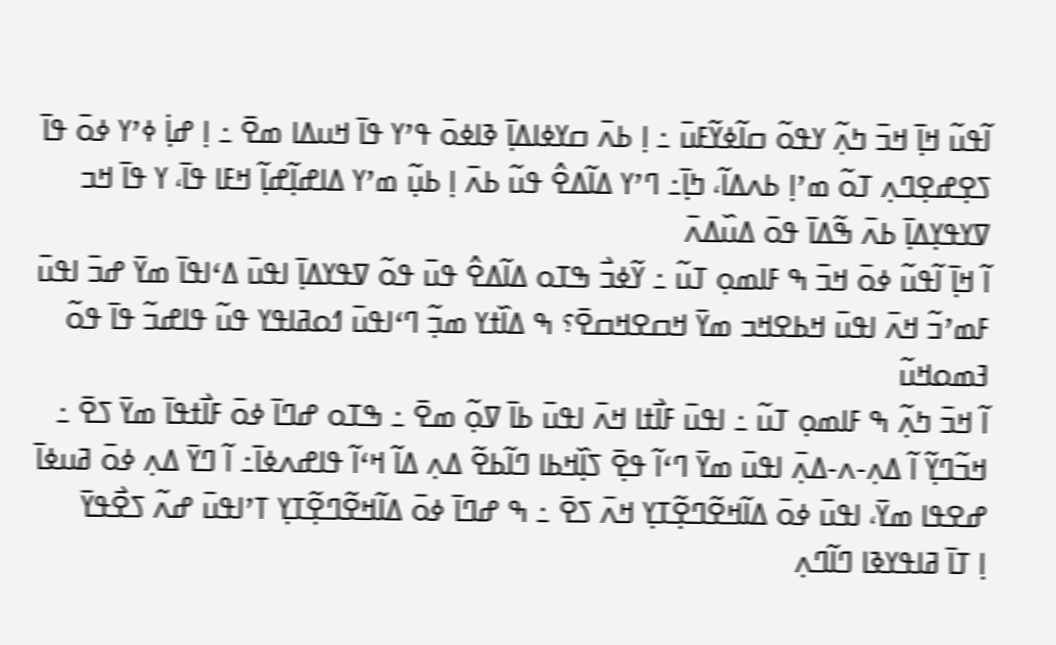ߊ߬ߟߎ߬ ߞߊ߲߫ ߞߏ߫ ߤߍ߲߬ ߌߟߋ߬ ߛߊ߬ߦߌ߬ߓߎ߫ ߸ ߊ߲ ߕߍ߫ ߛߌߦߊߡߊ߲߫ ߢߊߦߋ߫ ߟߴߌ ߟߊ߫ ߞߎߡߊ ߘߐ߫ ߸ ߊ߲ ߝߊ߲߭ ߦߴߌ ߦߋ߫ ߟߊ߫ ߖߐ߲ߝߐ߲ߣߍ߲ ߠߋ߬ ߘߴߊ߲ ߕߍߡߊ߬، ߤߊ߲߫߸ ߣߴߌ ߡߊ߬ߡߐ߮ ߟߎ߬ ߕߍ߫ ߊ߲ ߕߎ߲߬ ߘߴߌ ߡߊߝߊ߲߬ߝߊ߲߬ ߞߓߊ ߟߊ߫، ߌ ߟߊ߫ ߞߏ ߜߌߟߌ߲ߡߊ߲߫ ߕߍ߫ ߒ߬ߡߊ߫ ߟߋ߫ ߡߎ߰ߡߍ߫
ߊ߬ ߞߊ߲߫ ߊ߬ߟߎ߬ ߦߋ߫ ߞߏ߫ ߒ ߓߊߘߋ߲ ߠߎ߬ ߸ ߌ߬ߦߏ߯ ߒߠߋ ߡߊ߬ߡߐ߮ ߟߎ߫ ߟߋ߬ ߜߟߌߡߊ߲߫ ߊߟߎ߫ ߡߵߊߟߊ߫ ߘߌ߫ ߝߏ߫ ߊߟߎ߫ ߓߘߴߏ߬ ߞߍ߫ ߊߟߎ߫ ߞߕߐߞߏ ߘߌ߫ ߞߛߐߞߛߐ߫؟ ߒ ߡߊ߰ߙߌ ߘߏ߲߬ ߣߵߊߟߎ߫ ߗߋߥߊߟߌ ߟߎ߬ ߟߊߝߏ߬ ߟߊ߫ ߟߋ߬ ߔߘߋߞߎ߬
ߊ߬ ߞߏ߫ ߤߍ߲߬ ߒ ߓߊߘߋ߲ ߠߎ߬ ߸ ߊߟߎ߫ ߓߊ߯ߙߊ ߞߍ߫ ߊߟߎ߫ ߕߊ߫ ߜߋ߲߬ ߘߐ߫ ߸ ߒߠߋ ߝߣߊ߫ ߦߋ߫ ߓߊ߯ߙߟߊ߫ ߘߌ߫ ߖߐ߫ ߸ ߞߏ߬ߣߌ߲߬ ߊ߬ ߡߍ߲-ߍ-ߡߍ߲߫ ߊߟߎ߫ ߘߌ߫ ߣߵߊ߬ ߟߐ߲߫ ߖߊ߲߰ߞߕߊ ߣߊ߬ߕߐ߬ ߡߍ߲ ߡߊ߬ ߞߵߊ߬ ߟߊߝߍߦߊ߫߸ ߊ߬ ߣߌ߫ ߡߍ߲ ߦߋ߫ ߥߎߦߊ߫ ߝߐߟߊ ߘߌ߫، ߊߟߎ߫ ߦߋ߫ ߡߊ߬ߞߐ߬ߣߐ߲߬ߠߌ߲ ߞߍ߫ ߖߐ߫ ߸ ߒ ߝߣߊ߫ ߦߋ߫ ߡߊ߬ߞߐ߬ߣߐ߲߬ߠߌ߲ ߠߴߊߟߎ߫ ߝߍ߬ ߖߐ߯ߟߌ߫
ߊ߲ ߠߊ߫ ߥߊߟߌߢߊ ߣߊ߬ߣߍ߲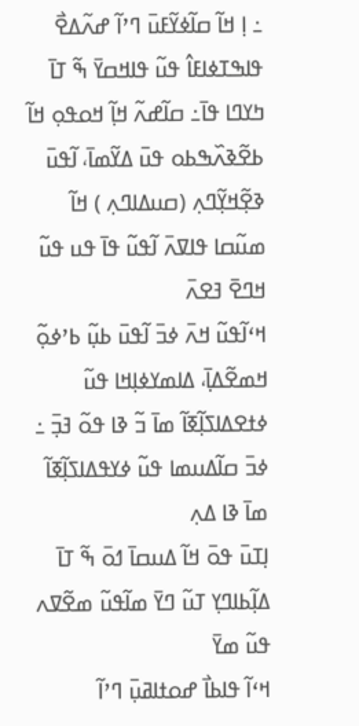߸ ߊ߲ ߞߊ߬ ߛߊ߬ߦߌ߬ߓߎ߫ ߣߴߊ߬ ߝߍ߬ߡߐ߯ ߟߊߒߠߦߊߓߊ߮ ߟߎ߬ ߟߊߞߛߌ߫ ߒ߬ ߠߊ߫ ߤߌߣߊ ߟߊ߫߸ ߛߊ߬ߝߍ߬ ߞߊ߲߬ ߞߋߟߋ߲ ߞߊ߬ ߕߐ߬ߢߍ߰ߒߕߋ ߟߎ߫ ߡߌ߬ߘߊ߫، ߊ߬ߟߎ߫ ߢߐ߲߬ߞߌ߲߬ߣߍ߲ (ߛߎߡߊߣߍ߲ ) ߞߊ߬ ߘߎ߬ߛߊ ߟߊߜߍ߫ ߊ߬ߟߎ߬ ߟߊ߫ ߟߎ ߟߎ߬ ߞߣߐ߫ ߔߐߍ߫
ߞߵߊ߬ߟߎ߬ ߞߍ߫ ߦߏ߫ ߊ߬ߟߎ߫ ߕߎ߲߬ ߕߴߦߋ߲߬ ߞߘߐ߬ߡߊ߲߫، ߡߊߘߌߦߊ߲ߞߊ ߟߎ߬ ߦߙߐߡߊߖߊ߲߬ߧߊ߬ ߘߊ߫ ߏ߬ ߢߊ ߟߋ߬ ߔߏ߲߫ ߸ ߦߏ߫ ߛߊ߬ߡߎߘߊ ߟߎ߬ ߦߌߟߡߊߖߊ߲߬ߧߊ߬ ߘߊ߫ ߢߊ ߡߍ߲
ߊ߲ߠߎ߫ ߟߋ߫ ߞߊ߬ ߡߎߛߊ߫ ߗߋ߫ ߒ߬ ߠߊ߫ ߡߊ߲߬ߕߊߣߌ߲ ߠߎ߬ ߣߌ߫ ߘߊ߬ߟߎ߬ ߘߐ߬ߜߍ ߟߎ߬ ߘߌ߫
ߞߵߊ߬ ߟߊߕߊ߯ ߝߋߙߊߥߎ߲߫ ߣߴߊ߬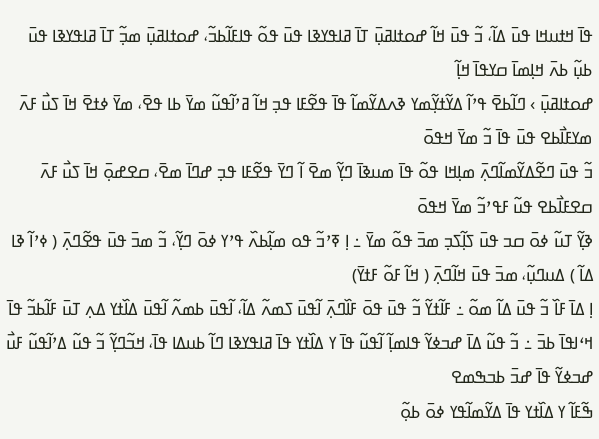ߟߊ߫ ߞߙߎߞߊ ߟߎ߫ ߡߊ߬، ߏ߬ ߟߎ߫ ߞߊ߬ ߝߋߙߊߥߎ߲߫ ߠߊ߫ ߥߊߟߌߢߊ ߟߎ߫ ߟߋ߬ ߟߊߓߊ߬ߕߏ߬، ߝߋߙߊߥߎ߲߫ ߘߏ߲߬ ߠߊ߫ ߥߊߟߌߢߊ ߟߎ߫ ߕߎ߲߬ ߕߍ߫ ߞߊ߲ߘߊ߫ ߛߌߟߊ߫ ߞߊ߲߬
ߝߋߙߊߥߎ߲߫ › ߣߊ߬ߕߐ߫ ߟߴߊ߬ ߡߌ߬ߙߌ߲߬ߘߌ ߢߍߡߌ߬ߘߊ߬ ߟߊ߫ ߟߐ߬ߓߊ ߟߏ߲ ߞߊ߬ ߥߴߊ߬ߟߎ߬ ߘߌ߫ ߕߊ ߟߐ߫، ߘߌ߫ ߦߙߐ߫ ߞߊ߫ ߖߎ߯ ߓߍ߫ ߘߌߓߊ߯ߕߐ ߟߎ߫ ߟߊ߫ ߏ߬ ߘߌ߫ ߞߟߋ߫
ߏ߬ ߟߎ߫ ߣߐ߬ߡߌ߬ߘߊ߬ߣߍ߲߫ ߘߊ߲ߞߊ ߟߋ߬ ߟߊ߫ ߘߎߢߊ߫ ߣߌ߲߬ ߘߐ߫ ߊ߬ ߣߌ߫ ߟߐ߬ߓߊ ߟߏ߲ ߝߣߊ߫ ߘߐ߫، ߛߐߝߋ߲߫ ߞߊ߫ ߖߎ߯ ߓߍ߫ ߛߐߓߊ߯ߕߐ ߟߎ߬ ߓߟߴߏ߬ ߘߌ߫ ߞߟߋ߫
ߢߌ߲߬ ߠߎ߬ ߦߋ߫ ߛߏ ߟߎ߫ ߖߊ߲߬ߖߏ߲ ߘߏ߫ ߟߋ߬ ߘߌ߫ ߸ ߊ߲ ߧߴߏ߬ ߟߋ ߘߊ߲߬ߕߍ߰ ߟߴߌ ߦߋ߫ ߣߌ߲߬، ߏ߬ ߘߏ߫ ߟߎ߫ ߟߐ߬ߣߍ߲߫ ( ߦߴߊ߬ ߢߊ ߡߊ߬ ) ߡߎߣߎ߲߬، ߘߏ߫ ߟߎ߫ ߞߊ߬ߣߍ߲߫ ( ߞߊ߬ ߓߋ߬ ߓߙߌ߫)
ߊ߲ ߡߊ߫ ߓߊ߰ ߏ߬ ߟߎ߫ ߡߊ߬ ߘߋ߬ ߸ ߓߊ߬ߙߌ߬ ߏ߬ ߟߎ߫ ߟߋ߫ ߓߊ߰ߣߍ߲߫ ߊ߬ߟߎ߫ ߖߘߍ߬ ߡߊ߬، ߊ߬ߟߎ߫ ߕߘߍ߬ ߊ߬ߟߎ߫ ߡߊ߰ߙߌ ߡߍ߲ ߠߎ߫ ߓߊ߬ߕߏ߬ ߟߊ߫ ߞߵߊߟߊ߫ ߕߏ߫ ߸ ߏ߬ ߟߎ߬ ߡߊ߫ ߝߏߦߌ߬ ߟߊߘߊ߲߬ ߊ߬ߟߎ߬ ߟߊ߫ ߌ ߡߊ߰ߙߌ ߟߊ߫ ߥߊߟߌߢߊ ߣߊ߬ ߕߎߡߊ ߟߊ߫، ߞߏ߬ߣߌ߲߬ ߏ߬ ߟߎ߬ ߡߴߊ߬ߟߎ߬ ߓߎ߯ ߝߏߦߌ߬ ߟߊ߫ ߝߏ߫ ߕߏߒߘߐ
ߒ߬ߓߊ߬ ߌ ߡߊ߰ߙߌ ߟߊ߫ ߡߌ߬ߘߊ߬ߟߌ ߦߋ߫ ߕߋ߲߬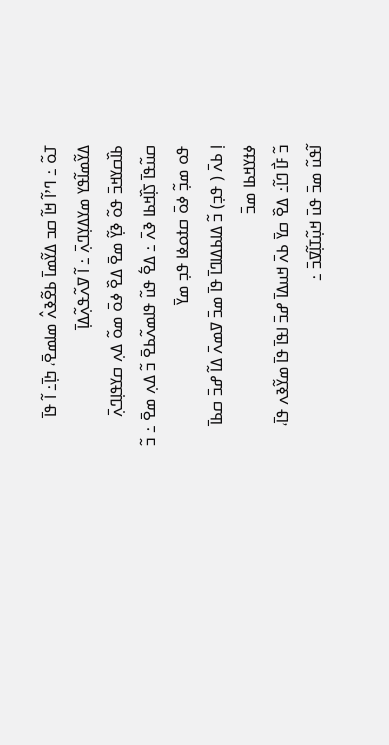ߠߋ߬ ߸ ߣߴߊ߬ ߞߊ߬ ߛߏ ߡߌ߬ߘߊ߫ ߕߐ߬ߢߍ߮ ߘߊߘߐ߫، ߤߊ߲߫߸ ߊ߬ ߟߊ߫ ߡߌ߬ߘߊ߬ߟߌ ߘߌߡߌ߲ߣߍ߲߫ ߸ ߊ߬ ߜߍ߬ߟߍ߲߬ߡߊ߲߫
ߕߊ߰ߛߌߞߏ߫ ߟߋ߬ ߢߌ߲߬ ߘߐ߫ ߡߐ߰ ߦߋ߫ ߘߋ߬ ߡߍ߲ ߛߌߟߊ߲ߣߍ߲߫ ߛߎ߬ߟߊ߫ ߖߊ߲߰ߞߕߊ ߢߍ߫ ߸ ߡߐ߱ ߟߎ߬ ߟߊߘߍ߬ߕߐ߫ ߏ߬ ߡߍ߲ ߘߐ߫ ߸ ߏ߬ ߟߋ ߘߏ߲߬ ߦߋ߫ ߛߙߋߦߊ ߟߏ߲ ߘߌ߫
ߊ߲ ߕߍ߫ ( ߟߏ߲) ߏ߬ ߡߊߕߡߊߣߊ߫ ߟߊ߫ ߘߏ߫ ߜߘߍ߫ ߡߊ߬ ߝߏ߫ ߛߕߊ߫ ߦߙߌߞߕߊ ߘߏ߫
ߏ߬ ߓߊ߯ ߣߊ߬߸ ߡߐ߰ ߛߌ߫ ߕߍ߫ ߞߎߡߊ߫ ߝߏ߫ ߊߟߊ߫ ߟߊ߫ ߘߌ߬ߢߍ ߟߊ߫، ߊ߬ߟߎ߬ ߘߏ߫ ߟߎ߫ ߞߎ߲߬ߠߊ߲߬ߜߏ߫ ߸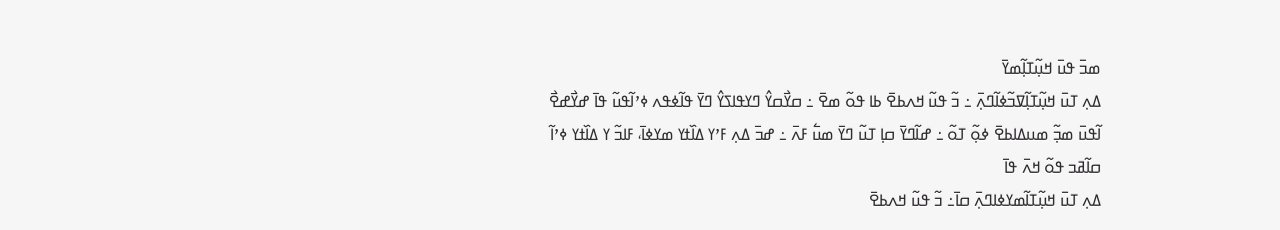ߘߏ߫ ߟߎ߫ ߞߎ߲߬ߠߊ߲߬ߘߌ߫
ߡߍ߲ ߠߎ߫ ߞߎ߲߬ߠߊ߲߬ߜߏ߬ߦߊ߬ߣߍ߲߫ ߸ ߏ߬ ߟߎ߬ ߞߍߕߐ߫ ߕߊ ߟߋ߬ ߘߐ߫ ߸ ߛߌ߯ߛߌ߮ ߣߌߟߊߖߌ߮ ߣߌ߫ ߟߊ߬ߦߟߍ ߦߴߊ߬ߟߎ߬ ߟߊ߫ ߝߌ߯ߝߐ߯
ߊ߬ߟߎ߫ ߘߏ߲߬ ߘߎߡߊߕߐ߫ ߦߋ߲߬ ߠߋ߬ ߸ ߝߊ߬ߣߌ߫ ߛߊ߲ ߠߎ߬ ߣߌ߫ ߘߎ߱ ߓߍ߫ ߸ ߝߏ߫ ߡߍ߲ ߓߴߌ ߡߊ߰ߙߌ ߘߌߦߊ߫، ߓߊߏ߬ ߌ ߡߊ߰ߙߌ ߦߴߊ߬ ߛߊ߬ߥߏ ߟߋ߬ ߞߍ߫ ߟߊ߫
ߡߍ߲ ߠߎ߫ ߞߎ߲߬ߠߊ߬ߘߌߦߊߣߍ߲߫ ߛߊ߫߸ ߏ߬ ߟߎ߬ ߞߍߕߐ߫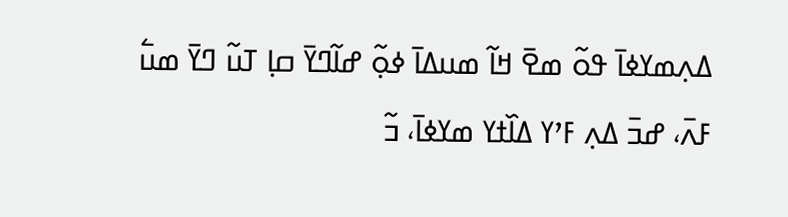ߡߍ߲ߘߌߦߊ߫ ߟߋ߬ ߘߐ߫ ߞߊ߬ ߘߎߡߊ߫ ߦߋ߲߬ ߝߊ߬ߣߌ߫ ߛߊ߲ ߠߎ߬ ߣߌ߫ ߘߎ߱ ߓߍ߫، ߝߏ߫ ߡߍ߲ ߓߴߌ ߡߊ߰ߙߌ ߘߌߦߊ߫، ߏ߬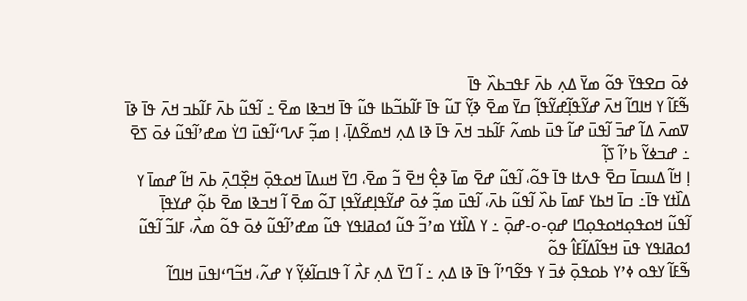ߦߋ߫ ߛߐߟߌ߫ ߟߋ߬ ߘߌ߫ ߡߍ߲ ߕߍ߫ ߓߟߏߕߍ߰ ߟߊ߫
ߒ߬ߓߊ߬ ߌ ߞߊߣߊ߬ ߞߍ߫ ߝߌ߬ߟߊ߲߬ߝߌ߬ߟߊ߲߬ ߛߌ߫ ߘߐ߫ ߢߌ߲߬ ߠߎ߬ ߟߊ߫ ߓߊ߬ߕߏ߬ߕߊ ߟߎ߬ ߟߊ߫ ߞߏߢߊ ߘߐ߫ ߸ ߊ߬ߟߎ߬ ߕߍ߫ ߓߊ߬ߕߏ ߞߍ߫ ߟߊ߫ ߢߊ߫ ߜߘߍ߫ ߡߊ߬ ߝߏ߫ ߊ߬ߟߎ߫ ߝߊ߬ ߟߎ߫ ߕߘߍ߬ ߓߊ߬ߕߏ ߞߍ߫ ߟߊ߫ ߢߊ ߡߍ߲ ߞߘߐ߬ߡߊ߲߫، ߊ߲ ߘߏ߲߬ ߓߍߣߵߊ߬ߟߎ߫ ߣߌ߭ ߘߝߴߊ߬ߟߎ߬ ߦߋ߫ ߖߐ߫ ߸ ߝߏߦߌ߬ ߕߴߊ߬ ߖߊ߲߬
ߊ߲ ߞߊ߬ ߡߎߛߊ߫ ߛߐ߫ ߟߍߙߊ ߟߊ߫ ߟߋ߬، ߊ߬ߟߎ߬ ߝߐ߫ ߘߊ߫ ߢߐ߲߮ ߞߐ߫ ߏ߬ ߘߐ߫، ߣߌ߫ ߞߎߡߊ߫ ߞߋߟߋ߲߫ ߞߐ߲߰ߣߍ߲߫ ߕߍ߫ ߞߊ߬ ߝߘߊ߫ ߌ ߡߊ߰ߙߌ ߟߊ߫߸ ߛߊ߫ ߞߕߌ ߓߘߊ߫ ߕߍ߰ ߊ߬ߟߎ߬ ߕߍ߫، ߊ߬ߟߎ߫ ߘߏ߲߬ ߦߋ߫ ߝߌ߬ߟߊ߲ߝߌ߬ߟߊ߲ ߠߋ߬ ߘߐ߫ ߊ߬ ߞߏߢߊ ߘߐ߫ ߕߋ߲߬ ߝߌߟߊ߲߫
ߊ߬ߟߎ߬ ߞߋߟߋ߲ߞߋߟߋ߲ߣߊ ߝߋ߲-ߋ-ߝߋ߲߫ ߸ ߌ ߡߊ߰ߙߌ ߘߴߏ߬ ߟߎ߬ ߗߋߥߊߟߌ ߟߎ߬ ߘߝߴߊ߬ߟߎ߬ ߦߋ߫ ߟߋ߬ ߘߍ߯، ߓߊߏ߬ ߊ߬ߟߎ߬ ߗߋߥߊߟߌ ߟߎ߫ ߞߟߊ߬ߡߊ߬ߓߊ߮ ߟߋ߬
ߒ߬ߓߊ߬ ߌߟߋ ߦߴߌ ߕߋߟߋ߲߫ ߦߏ߫ ߌ ߟߐ߬ߣߴߊ߬ ߟߊ߫ ߢߊ ߡߍ߲ ߸ ߊ߬ ߣߌ߫ ߡߍ߲ ߓߍ߯ ߊ߬ ߟߊߛߊ߬ߦߌ߲߬ ߌ ߝߍ߬، ߞߏ߬ߣߵߊߟߎ߫ ߞߊߣߊ߬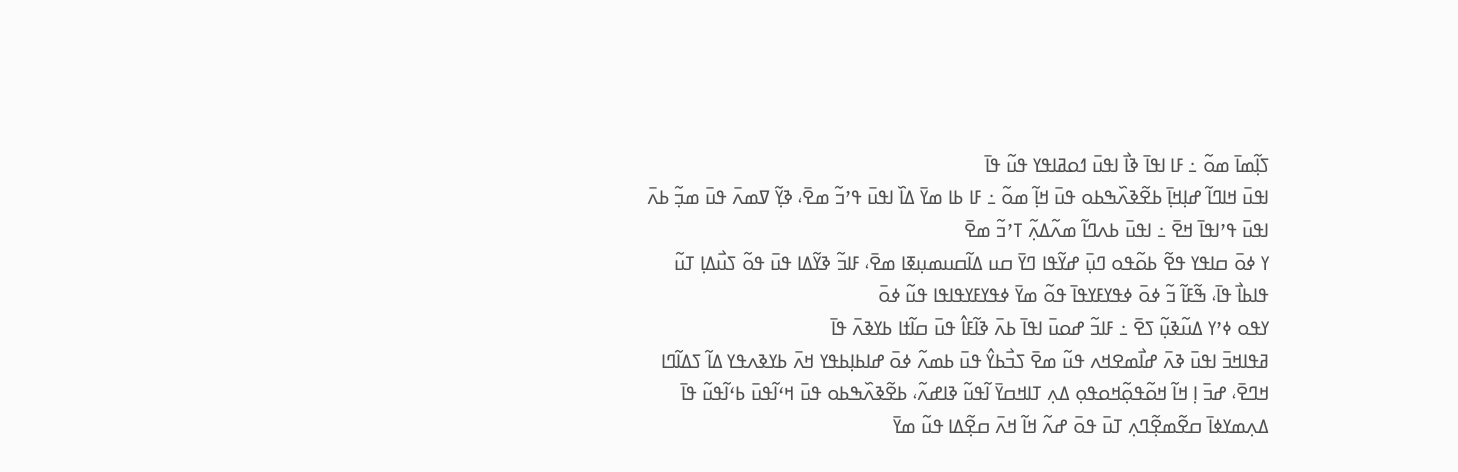ߖߊ߲߬ߘߊ߫ ߘߋ߬ ߸ ߓߊ ߊߟߊ߫ ߢߊ߯ ߊߟߎ߫ ߗߋߥߊߟߌ ߟߎ߬ ߟߊ߫
ߊߟߎ߫ ߞߊߣߊ߬ ߝߊ߲ߞߊ߲߫ ߕߐ߬ߢߍ߰ߒߕߋ ߟߎ߫ ߞߊ߲߬ ߘߋ߬ ߸ ߓߊ ߕߊ ߘߌ߫ ߡߊ߰ ߊߟߎ߫ ߟߴߏ߬ ߘߐ߫، ߢߌ߲߬ ߜߘߍ߫ ߟߎ߫ ߘߏ߲߬ ߕߍ߫ ߊߟߎ߫ ߟߴߊߟߊ߫ ߞߐ߫ ߸ ߊߟߎ߫ ߕߍߣߊ߬ ߘߍ߬ߡߍ߲߬ ߠߴߏ߬ ߘߐ߫
ߌ ߦߋ߫ ߛߊߟߌ ߟߐ߬ ߕߋ߬ߟߋ ߣߎ߲߫ ߝߌ߬ߟߊ ߣߌ߫ ߛߎ ߡߊ߬ߛߎߘߎ߲ߧߊ ߘߐ߫، ߓߊߏ߬ ߢߌ߬ߡߊ ߟߎ߫ ߟߋ߬ ߖߎ߯ߡߊ߲ ߠߎ߬ ߟߊߕߊ߯ ߟߊ߫، ߒ߬ߓߊ߬ ߏ߬ ߦߋ߫ ߦߟߌߓߌߟߊ߫ ߟߋ߬ ߘߌ߫ ߦߟߌߓߌߟߊߟߊ ߟߎ߬ ߦߋ߫
ߌߟߋ ߦߴߌ ߡߎ߬ߢߎ߲߬ ߖߐ߫ ߸ ߓߊߏ߬ ߝߋߎ߫ ߊߟߊ߫ ߕߍ߫ ߢߊ߬ߓߊ߮ ߟߎ߫ ߛߊ߬ߙߊ ߕߌߢߍ߫ ߟߊ߫
ߥߟߊߞߏ߫ ߊߟߎ߫ ߢߍ߫ ߝߊ߯ߘߐߞߍ ߟߎ߬ ߘߐ߫ ߖߏ߯ߕߌ߮ ߟߎ߫ ߕߘߍ߬ ߦߋ߫ ߝߊߕߊ߲ߕߟߌ ߞߍ߫ ߕߌߢߍߟߌ ߡߊ߬ ߖߡߊ߬ߣߊ ߞߣߐ߫، ߝߏ߫ ߊ߲ ߞߊ߬ ߞߋ߬ߟߋ߲߬ߞߋߟߋ߲ ߡߍ߲ ߠߊߞߛߌ߫ ߊ߬ߟߎ߬ ߢߊߝߍ߬، ߕߐ߬ߢߍ߰ߒߕߋ ߟߎ߫ ߞߵߊ߬ߟߎ߫ ߕߵߊ߬ߟߎ߬ ߟߊ߫ ߡߍ߲ߘߌߦߊ߫ ߛߐ߬ߘߐ߲߬ߣߍ߲ ߠߎ߫ ߟߋ߫ ߝߍ߬ ߞߊ߬ ߞߍ߫ ߛߐ߲߬ߡߊ ߟߎ߬ ߘߌ߫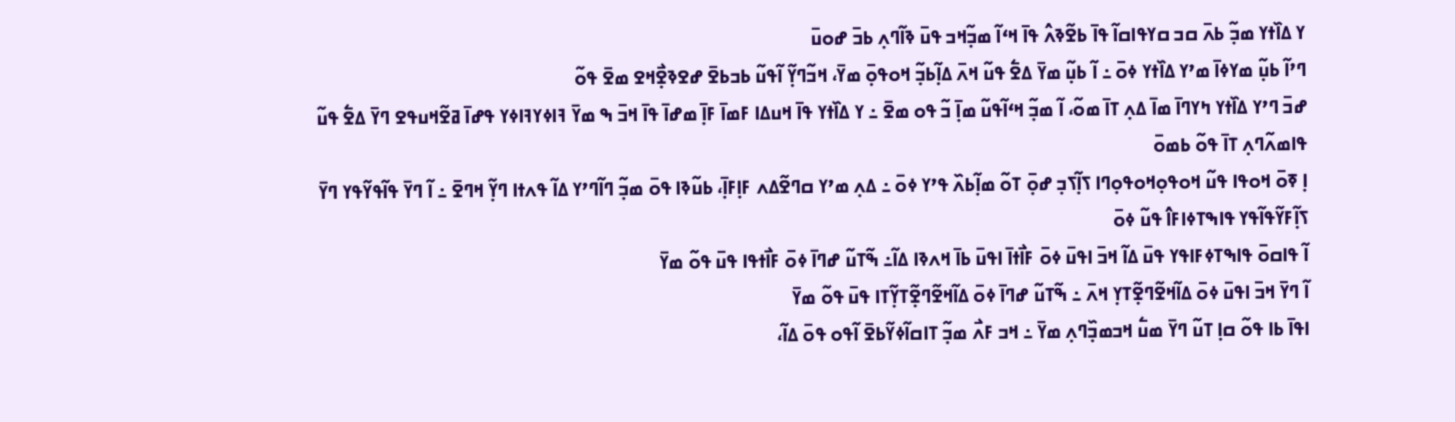ߌ ߡߊ߰ߙߌ ߘߏ߲߬ ߕߍ߫ ߛߏ ߛߌߟߊߛߊ߬ ߟߊ߫ ߕߐ߬ߢߍ߮ ߟߊ߫ ߞߵߊ߬ ߘߏ߲߬ߞߏ ߟߎ߫ ߢߊ߬ߣߍ߲ ߕߏ߫ ߝߋߎ߫
ߣߴߊ߬ ߕߎ߲߬ ߘߌߦߊ߫ ߘߴߌ ߡߊ߰ߙߌ ߦߋ߫ ߸ ߊ߬ ߕߎ߲߬ ߘߌ߫ ߡߐ߱ ߟߎ߬ ߞߍ߫ ߡߊ߲߬ߕߏ߲߬ ߞߋߟߋ߲߫ ߘߌ߫، ߞߏ߬ߣߌ߲߬ ߊ߬ߟߎ߬ ߕߏߕߐ߫ ߝߐߢߐ߲߯ߞߐ ߘߐ߫ ߟߋ߬
ߝߏ߫ ߣߴߌ ߡߊ߰ߙߌ ߤߌߣߊ߫ ߘߊ߫ ߡߍ߲ ߠߊ߫ ߘߋ߬، ߊ߬ ߘߏ߲߬ ߞߵߊ߬ߟߎ߬ ߘߊ߲߫ ߏ߬ ߟߋ ߘߐ߫ ߸ ߌ ߡߊ߰ߙߌ ߟߊ߫ ߞߎߡߊ ߓߘߊ߫ ߓߊ߲߫ ߘߝߊ߫ ߟߊ߫ ߞߏ߫ ߒ ߘߌ߫ ߔߊߦߌߔߊߦߌ ߟߝߊ߫ ߥߐ߬ߞߎߟߐ ߣߌ߫ ߡߐ߱ ߟߎ߬ ߟߊߘߍ߬ߣߍ߲ ߠߊ߫ ߟߋ߬ ߕߘߋ߫
ߊ߲ ߧߋ߫ ߞߋߟߊ ߟߎ߬ ߞߋߟߋ߲ߞߋߟߋ߲ߣߊ ߖߊ߲߬ߖߏ߲ ߝߋ߲߫ ߠߋ߬ ߘߊ߲߬ߕߍ߰ ߟߴߌ ߦߋ߫ ߸ ߡߍ߲ ߘߴߌ ߛߣߐ߬ߡߍ ߓߊ߲ߓߊ߲߫، ߕߎ߬ߢߊ ߟߋ߫ ߘߏ߲߬ ߣߊ߬ߣߴߌ ߡߊ߬ ߟߍߙߊ ߣߌ߲߬ ߞߣߐ߫ ߸ ߊ߬ ߣߌ߫ ߟߊ߬ߟߌ߬ߟߌ ߣߌ߫ ߖߊ߲߬ߓߌ߬ߟߊ߬ߟߌ ߟߊߒߠߦߊߓߊ߮ ߟߎ߬ ߦߋ߫
ߊ߬ ߟߊߛߋ߫ ߟߊߒߠߦߓߊߟߌ ߟߎ߫ ߡߊ߬ ߞߏ߫ ߊߟߎ߫ ߦߋ߫ ߓߊ߯ߙߊ߫ ߊߟߎ߫ ߕߊ߫ ߞߍߢߊ ߡߊ߬߸ ߒ߬ߠߎ߬ ߝߣߊ߫ ߦߋ߫ ߓߊ߯ߙߟߊ ߟߎ߫ ߟߋ߬ ߘߌ߫
ߊ߬ ߣߌ߫ ߞߏ߫ ߊߟߎ߫ ߦߋ߫ ߡߊ߬ߞߐ߬ߣߐ߲߬ߠߌ߲ ߞߍ߫ ߸ ߒ߬ߠߎ߬ ߝߣߊ߫ ߦߋ߫ ߡߊ߬ߞߐ߬ߣߐ߲߬ߠߌ߲߬ߠߊ ߟߎ߫ ߟߋ߬ ߘߌ߫
ߊߟߊ߫ ߕߊ ߟߋ߬ ߛߊ߲ ߠߎ߬ ߣߌ߫ ߘߎ߱ ߞߏߘߏ߲߰ߣߍ߲ ߘߌ߫ ߸ ߞߏ ߓߍ߯ ߘߏ߲߬ ߠߊߛߊ߬ߦߌ߬ߕߐ߫ ߊ߬ߟߋ ߟߋ߫ ߡߊ߬،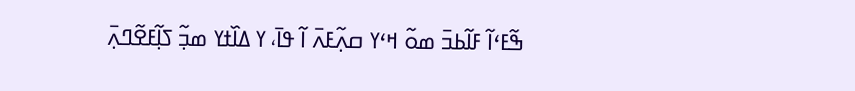ߒ߬ߓߵߊ߬ ߓߊ߬ߕߏ߫ ߘߋ߬ ߞߵߌ ߛߍ߲߬ߓߍ߫ ߊ߬ ߟߊ߫، ߌ ߡߊ߰ߙߌ ߘߏ߲߬ ߖߊ߲߬ߓߐ߬ߣߍ߲߫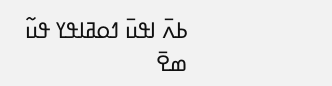ߕߍ߫ ߊߟߎ߫ ߗߋߥߊߟߌ ߟߎ߬ ߘߐ߫